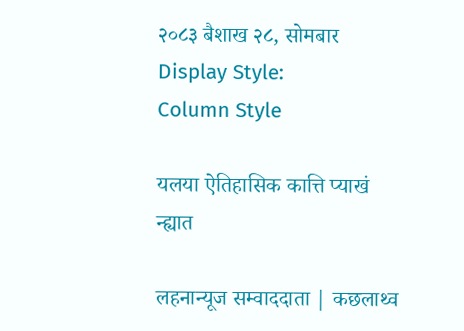२०८३ बैशाख २८, सोमबार
Display Style:
Column Style

यलया ऐतिहासिक कात्ति प्याखं न्ह्यात

लहनान्यूज सम्वाददाता | कछलाथ्व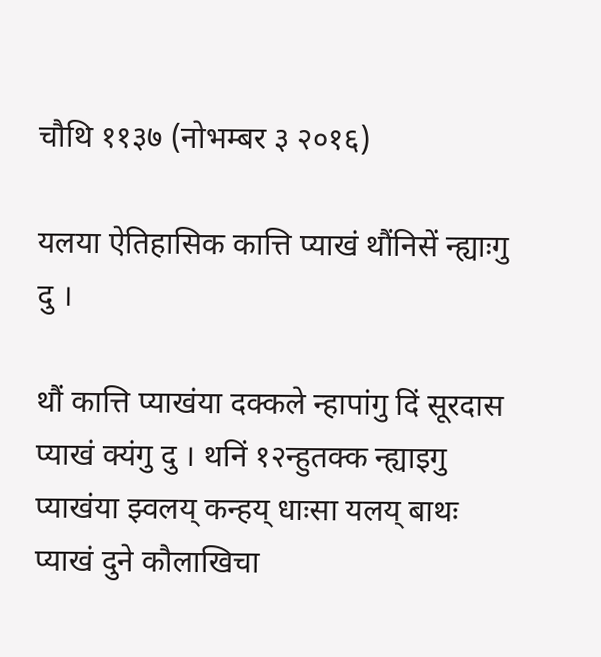चौथि ११३७ (नोभम्बर ३ २०१६)

यलया ऐतिहासिक कात्ति प्याखं थौंनिसें न्ह्याःगु दु ।

थौं कात्ति प्याखंया दक्कले न्हापांगु दिं सूरदास प्याखं क्यंगु दु । थनिं १२न्हुतक्क न्ह्याइगु प्याखंया झ्वलय् कन्हय् धाःसा यलय् बाथः प्याखं दुने कौलाखिचा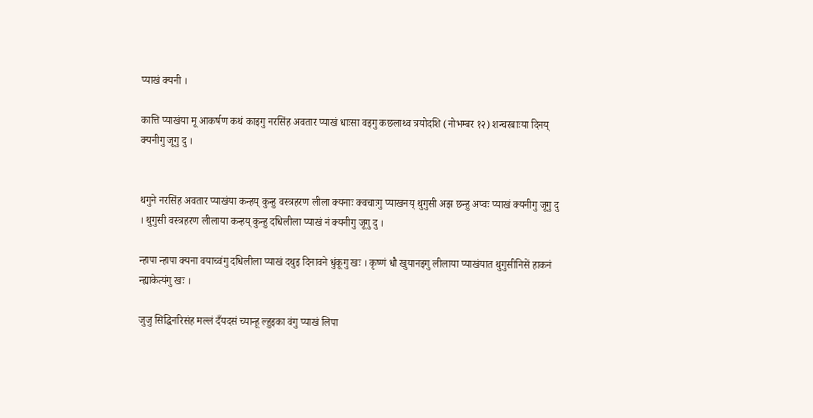प्याखं क्यनी ।

कात्ति प्याखंया मू आकर्षण कथं काइगु नरसिंह अवतार प्याखं धाःसा वइगु कछलाथ्व त्रयोदशि (नोभम्बर १२) शन्चरबाःया दिनय् क्यनीगु जूगु दु ।


थगुने नरसिंह अवतार प्याखंया कन्हय् कुन्हु वस्त्रहरण लीला क्यनाः क्वचाःगु प्याखनय् थुगुसी अझ छन्हु अप्वः प्याखं क्यनीगु जूगु दु । थुगुसी वस्त्रहरण लीलाया कन्हय् कुन्हु दधिलीला प्याखं नं क्यनीगु जूगु दु ।

न्हापा न्हापा क्यना वयाच्वंगु दधिलीला प्याखं दथुइ दिनावने धुंकूगु खः । कृष्णं धौ खुयानइगु लीलाया प्याखंयात थुगुसीनिसें हाकनं न्ह्याकेत्यंगु खः ।

जुजु सिद्धिनरिसंह मल्लं दँयदसं च्यान्हू ल्हुइका वंगु प्याखं लिपा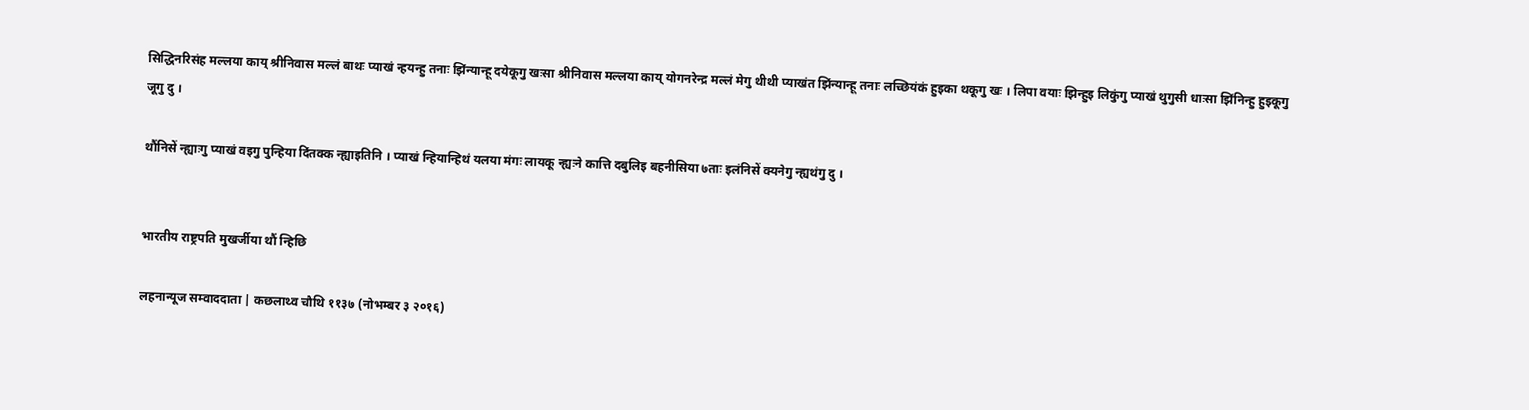सिद्धिनरिसंह मल्लया काय् श्रीनिवास मल्लं बाथः प्याखं न्हयन्हु तनाः झिंन्यान्हू दयेकूगु खःसा श्रीनिवास मल्लया काय् योगनरेन्द्र मल्लं मेगु थीथी प्याखंत झिंन्यान्हू तनाः लच्छियंकं हुइका थकूगु खः । लिपा वयाः झिन्हुइ लिकुंगु प्याखं थुगुसी धाःसा झिंनिन्हु हुइकूगु जूगु दु ।

थौंनिसें न्ह्याःगु प्याखं वइगु पुन्हिया दिंतक्क न्ह्याइतिनि । प्याखं न्हियान्हिथं यलया मंगः लायकू न्ह्यःने कात्ति दबुलिइ बहनीसिया ७ताः इलंनिसें क्यनेगु न्ह्यथंगु दु ।


भारतीय राष्ट्रपति मुखर्जीया थौं न्हिछि

लहनान्यूज सम्वाददाता | कछलाथ्व चौथि ११३७ (नोभम्बर ३ २०१६)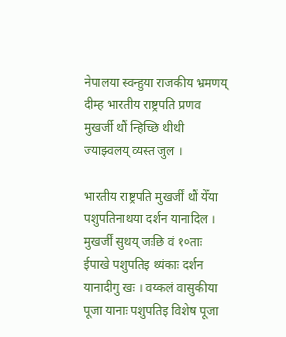नेपालया स्वन्हुया राजकीय भ्रमणय् दीम्ह भारतीय राष्ट्रपति प्रणव मुखर्जी थौं न्हिच्छि थीथी ज्याझ्वलय् व्यस्त जुल ।

भारतीय राष्ट्रपति मुखर्जीं थौं येँया पशुपतिनाथया दर्शन यानादिल । मुखर्जीं सुथय् जःछि वं १०ताः ईपाखे पशुपतिइ थ्यंकाः दर्शन यानादीगु खः । वय्कलं वासुकीया पूजा यानाः पशुपतिइ विशेष पूजा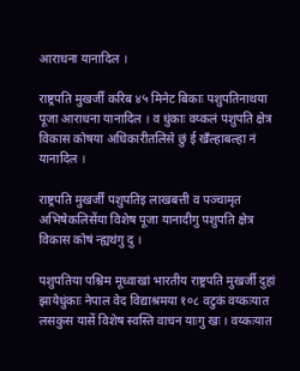आराधना यानादिल ।

राष्ट्रपति मुखर्जीं करिब ४५ मिनेट बिकाः पशुपतिनाथया पूजा आराधना यानादिल । व धुंकाः वय्कलं पशुपति क्षेत्र विकास कोषया अधिकारीतलिसे छुं ई खँल्हाबल्हा नं यानादिल ।

राष्ट्रपति मुखर्जीं पशुपतिइ लाखबत्ती व पञ्चामृत अभिषेकलिसेंया विशेष पूजा यानादीगु पशुपति क्षेत्र विकास कोषं न्ह्यथंगु दु ।

पशुपतिया पश्चिम मूध्वाखां भारतीय राष्ट्रपति मुखर्जी दुहां झायेधुंकाः नेपाल वेद विद्याश्रमया १०८ वटुकं वय्कःयात लसकुस यासें विशेष स्वस्ति वाचन याःगु खः । वय्कःयात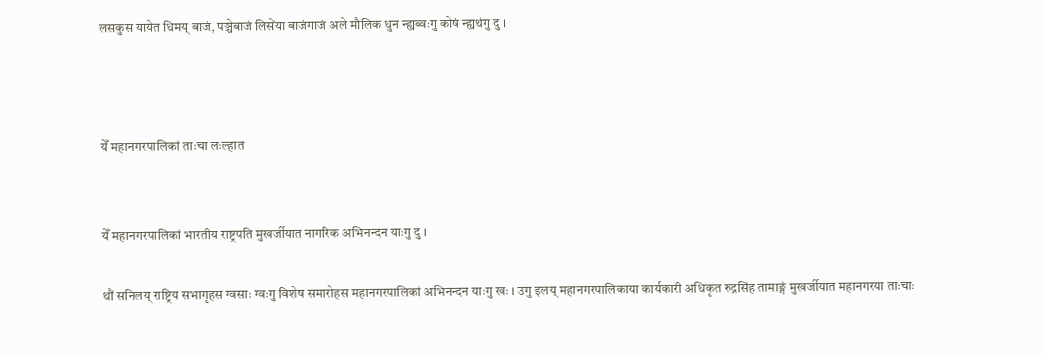लसकुस यायेत धिमय् बाजं, पञ्चेबाजं लिसेंया बाजंगाजं अले मौलिक धुन न्ह्यब्वःगु कोषं न्ह्यथंगु दु ।



येँ महानगरपालिकां ताःचा लःल्हात


येँ महानगरपालिकां भारतीय राष्ट्रपति मुखर्जीयात नागरिक अभिनन्दन याःगु दु ।

थौं सनिलय् राष्ट्रिय सभागृहस ग्वसाः ग्वःगु विशेष समारोहस महानगरपालिकां अभिनन्दन याःगु खः । उगु इलय् महानगरपालिकाया कार्यकारी अधिकृत रुद्रसिंह तामाङ्गं मुखर्जीयात महानगरया ताःचाः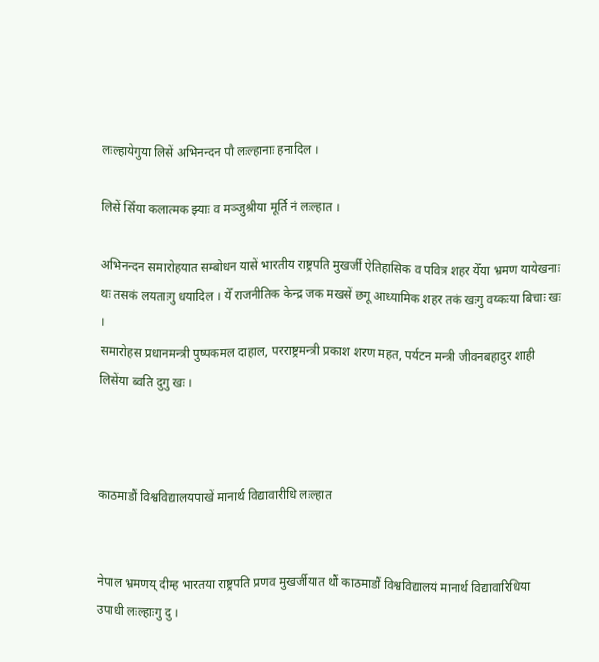लःल्हायेगुया लिसें अभिनन्दन पौ लःल्हानाः हनादिल ।

लिसें सिँया कलात्मक झ्याः व मञ्जुश्रीया मूर्ति नं लःल्हात ।

अभिनन्दन समारोहयात सम्बोधन यासें भारतीय राष्ट्रपति मुखर्जीं ऐतिहासिक व पवित्र शहर येँया भ्रमण यायेखनाः थः तसकं लयताःगु धयादिल । येँ राजनीतिक केन्द्र जक मखसें छगू आध्यामिक शहर तकं खःगु वय्कःया बिचाः खः ।
समारोहस प्रधानमन्त्री पुष्पकमल दाहाल, परराष्ट्रमन्त्री प्रकाश शरण महत, पर्यटन मन्त्री जीवनबहादुर शाही लिसेंया ब्वति दुगु खः ।



काठमाडौं विश्वविद्यालयपाखें मानार्थ विद्यावारीधि लःल्हात


नेपाल भ्रमणय् दीम्ह भारतया राष्ट्रपति प्रणव मुखर्जीयात थौं काठमाडौं विश्वविद्यालयं मानार्थ विद्यावारिधिया उपाधी लःल्हाःगु दु ।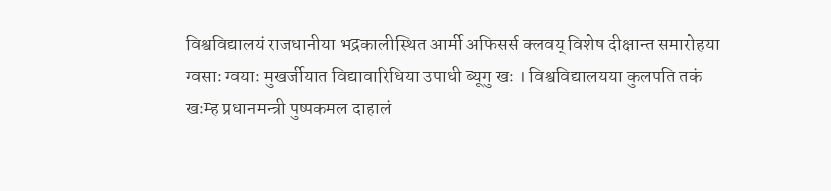विश्वविद्यालयं राजधानीया भद्रकालीस्थित आर्मी अफिसर्स क्लवय् विशेष दीक्षान्त समारोहया ग्वसाः ग्वयाः मुखर्जीयात विद्यावारिधिया उपाधी ब्यूगु खः । विश्वविद्यालयया कुलपति तकं खःम्ह प्रधानमन्त्री पुष्पकमल दाहालं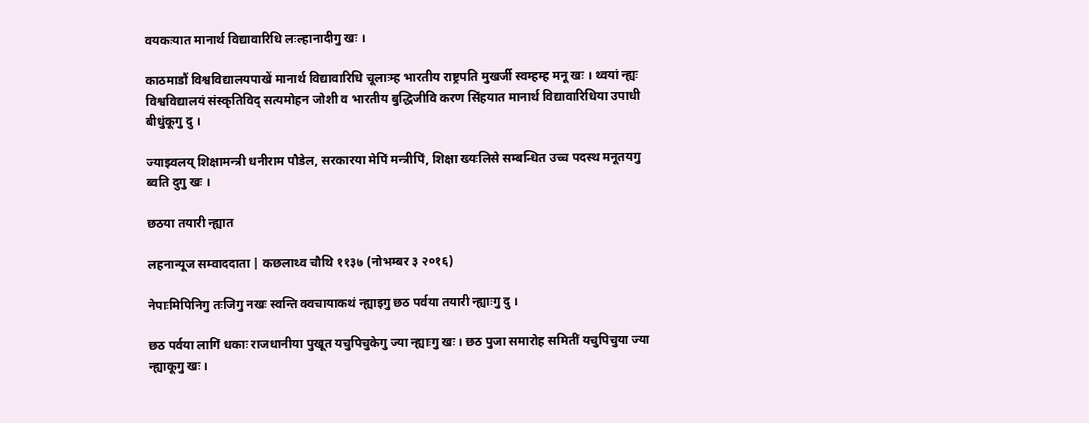वयकःयात मानार्थ विद्यावारिधि लःल्हानादीगु खः ।

काठमाडौं विश्वविद्यालयपाखें मानार्थ विद्यावारिधि चूलाःम्ह भारतीय राष्ट्रपति मुखर्जी स्वम्हम्ह मनू खः । थ्वयां न्ह्यः विश्वविद्यालयं संस्कृतिविद् सत्यमोहन जोशी व भारतीय बुद्धिजीवि करण सिंहयात मानार्थ विद्यावारिधिया उपाधी बीधुंकूगु दु ।

ज्याझ्वलय् शिक्षामन्त्री धनीराम पौडेल, सरकारया मेपिं मन्त्रीपिं, शिक्षा ख्यःलिसे सम्बन्धित उच्च पदस्थ मनूतयगु ब्वति दुगु खः ।

छठया तयारी न्ह्यात

लहनान्यूज सम्वाददाता | कछलाथ्व चौथि ११३७ (नोभम्बर ३ २०१६)

नेपाःमिपिनिगु तःजिगु नखः स्वन्ति क्वचायाकथं न्ह्याइगु छठ पर्वया तयारी न्ह्याःगु दु ।

छठ पर्वया लागिं धकाः राजधानीया पुखूत यचुपिचुकेगु ज्या न्ह्याःगु खः । छठ पुजा समारोह समितीं यचुपिचुया ज्या न्ह्याकूगु खः ।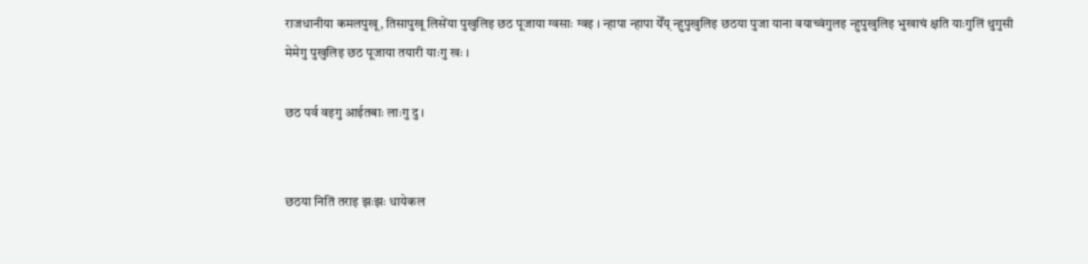राजधानीया कमलपुखू, तिसापुखू लिसेंया पुखुलिइ छठ पूजाया ग्वसाः ग्वइ । न्हापा न्हापा येँय् न्हुपुखुलिइ छठया पुजा याना वयाच्वंगुलइ न्हुपुखुलिइ भुखाचं क्षति याःगुलिं थुगुसी मेमेगु पुखुलिइ छठ पूजाया तयारी याःगु खः ।

छठ पर्व वइगु आईतबाः लाःगु दु ।


छठया नितिं तराइ झःझः धायेकल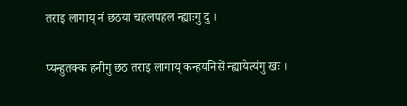तराइ लागाय् नं छठया चहलपहल न्ह्याःगु दु ।

प्यन्हुतक्क हनीगु छठ तराइ लागाय् कन्हयनिसें न्ह्यायेत्यंगु खः ।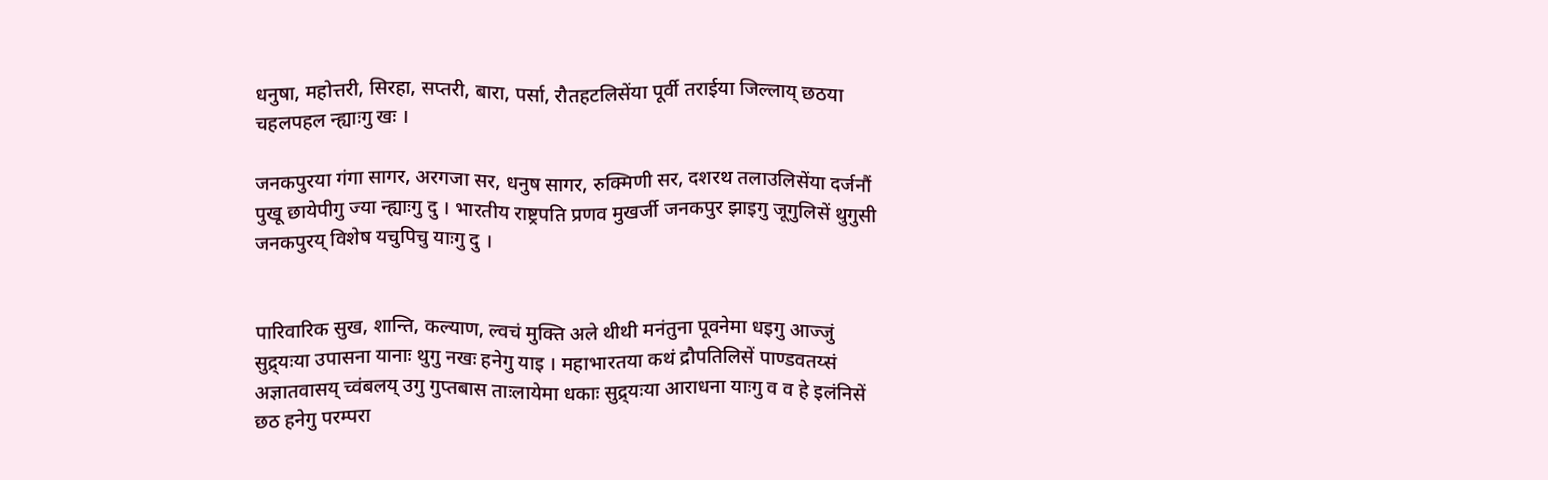धनुषा, महोत्तरी, सिरहा, सप्तरी, बारा, पर्सा, रौतहटलिसेंया पूर्वी तराईया जिल्लाय् छठया चहलपहल न्ह्याःगु खः ।

जनकपुरया गंगा सागर, अरगजा सर, धनुष सागर, रुक्मिणी सर, दशरथ तलाउलिसेंया दर्जनौं पुखू छायेपीगु ज्या न्ह्याःगु दु । भारतीय राष्ट्रपति प्रणव मुखर्जी जनकपुर झाइगु जूगुलिसें थुगुसी जनकपुरय् विशेष यचुपिचु याःगु दु ।


पारिवारिक सुख, शान्ति, कल्याण, ल्वचं मुक्ति अले थीथी मनंतुना पूवनेमा धइगु आज्जुं सुद्र्यःया उपासना यानाः थुगु नखः हनेगु याइ । महाभारतया कथं द्रौपतिलिसें पाण्डवतय्सं अज्ञातवासय् च्वंबलय् उगु गुप्तबास ताःलायेमा धकाः सुद्र्यःया आराधना याःगु व व हे इलंनिसें छठ हनेगु परम्परा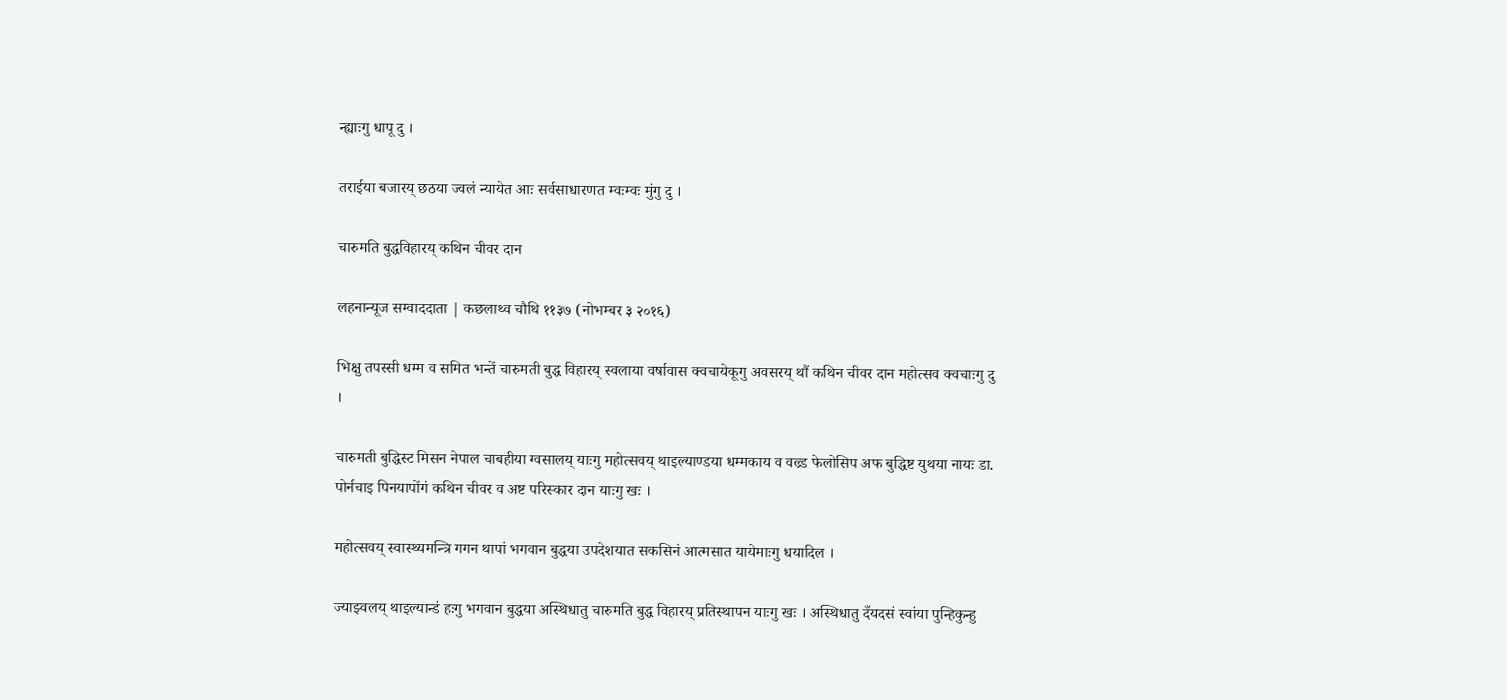न्ह्याःगु धापू दु ।

तराईया बजारय् छठया ज्वलं न्यायेत आः सर्वसाधारणत म्वःम्वः मुंगु दु ।

चारुमति बुद्धविहारय् कथिन चीवर दान

लहनान्यूज सम्वाददाता | कछलाथ्व चौथि ११३७ (नोभम्बर ३ २०१६)

भिक्षु तपस्सी धम्म व समित भन्तें चारुमती बुद्ध विहारय् स्वलाया वर्षावास क्वचायेकूगु अवसरय् थौं कथिन चीवर दान महोत्सव क्वचाःगु दु ।

चारुमती बुद्धिस्ट मिसन नेपाल चाबहीया ग्वसालय् याःगु महोत्सवय् थाइल्याण्डया धम्मकाय व वल्र्ड फेलोसिप अफ बुद्धिष्ट युथया नायः डा. पोर्नचाइ पिनयापोंगं कथिन चीवर व अष्ट परिस्कार दान याःगु खः ।

महोत्सवय् स्वास्थ्यमन्त्रि गगन थापां भगवान बुद्धया उपदेशयात सकसिनं आत्मसात यायेमाःगु धयादिल ।

ज्याझ्वलय् थाइल्यान्डं हःगु भगवान बुद्धया अस्थिधातु चारुमति बुद्ध विहारय् प्रतिस्थापन याःगु खः । अस्थिधातु दँयदसं स्वांया पुन्हिकुन्हु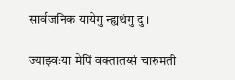सार्वजनिक यायेगु न्ह्यथंगु दु ।

ज्याझ्वःया मेपिं वक्तातय्सं चारुमती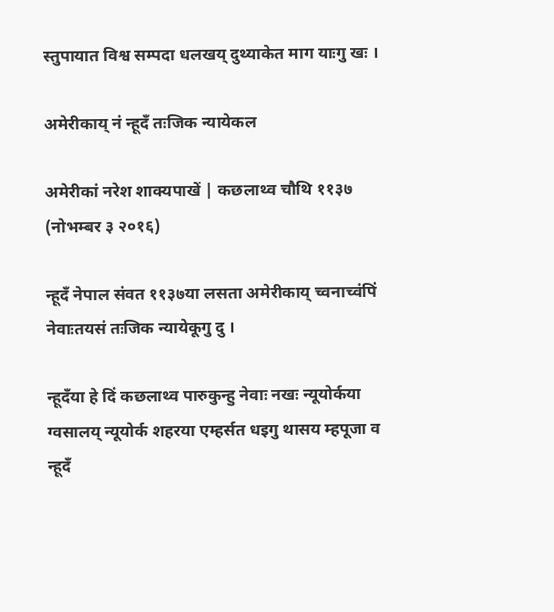स्तुपायात विश्व सम्पदा धलखय् दुथ्याकेत माग याःगु खः ।

अमेरीकाय् नं न्हूदँ तःजिक न्यायेकल

अमेरीकां नरेश शाक्यपाखें | कछलाथ्व चौथि ११३७ (नोभम्बर ३ २०१६)

न्हूदँ नेपाल संवत ११३७या लसता अमेरीकाय् च्वनाच्वंपिं नेवाःतयसं तःजिक न्यायेकूगु दु ।

न्हूदँया हे दिं कछलाथ्व पारुकुन्हु नेवाः नखः न्यूयोर्कया ग्वसालय् न्यूयोर्क शहरया एम्हर्सत धइगु थासय म्हपूजा व  न्हूदँ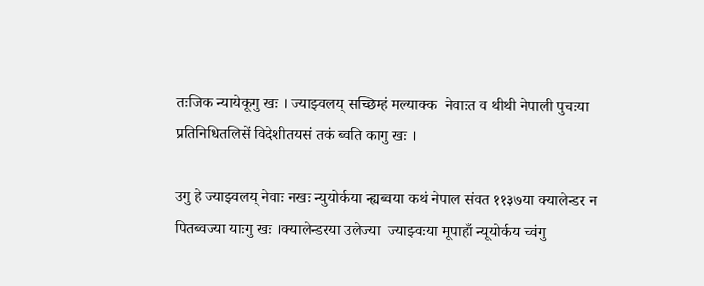तःजिक न्यायेकूगु खः । ज्याझ्वलय् सच्छिम्हं मल्याक्क  नेवाःत व थीथी नेपाली पुचःया  प्रतिनिधितलिसें विदेशीतयसं तकं ब्वति कागु खः ।

उगु हे ज्याझ्वलय् नेवाः नखः न्युयोर्कया न्ह्यब्वया कथं नेपाल संवत ११३७या क्यालेन्डर न पितब्वज्या याःगु खः ।क्यालेन्डरया उलेज्या  ज्याझ्वःया मूपाहाँ न्यूयोर्कय च्वंगु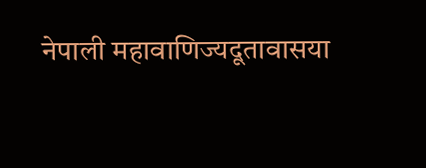नेपाली महावाणिज्यदूतावासया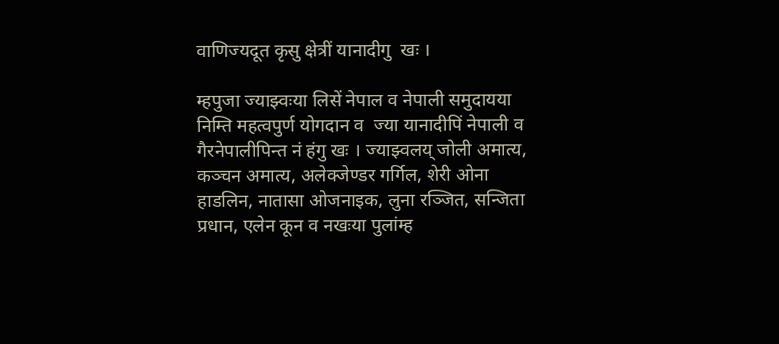वाणिज्यदूत कृसु क्षेत्रीं यानादीगु  खः ।

म्हपुजा ज्याझ्वःया लिसें नेपाल व नेपाली समुदायया निम्ति महत्वपुर्ण योगदान व  ज्या यानादीपिं नेपाली व गैरनेपालीपिन्त नं हंगु खः । ज्याझ्वलय् जोली अमात्य, कञ्चन अमात्य, अलेक्जेण्डर गर्गिल, शेरी ओना हाडलिन, नातासा ओजनाइक, लुना रञ्जित, सन्जिता प्रधान, एलेन कून व नखःया पुलांम्ह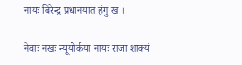नायः बिरेन्द्र प्रधानयात हंगु ख ।

नेवाः नखः न्यूयोर्कया नायः राजा शाक्यं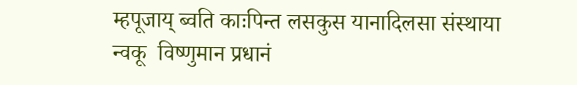म्हपूजाय् ब्वति काःपिन्त लसकुस यानादिलसा संस्थाया न्वकू  विष्णुमान प्रधानं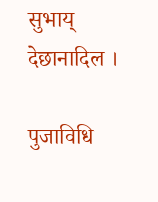सुभाय् देछानादिल ।

पुजाविधि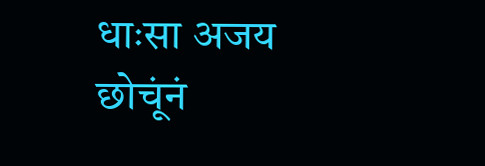धाःसा अजय छोचूंनं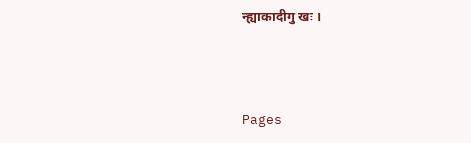न्ह्याकादीगु खः ।



Pages